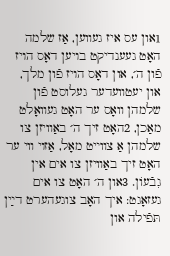1און עס איז געװען, אַז שלמה האָט געענדיקט בױען דאָס הױז פֿון ה׳, און דאָס הױז פֿון מלך, און יעטװעדער געלוסט פֿון שלמהן װאָס ער האָט געװאָלט מאַכן, 2האָט זיך ה׳ באַװיזן צו שלמהן אַ צװײט מאָל, אַזױ װי ער האָט זיך באַװיזן צו אים אין גִבֿעוֹן. 3און ה׳ האָט צו אים געזאָגט: איך האָב צוגעהערט דײַן תּפֿילה און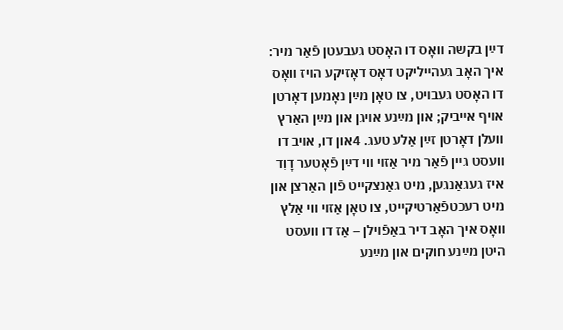דײַן בקשה װאָס דו האָסט געבעטן פֿאַר מיר: איך האָב געהײליקט דאָס דאָזיקע הױז װאָס דו האָסט געבױט, צו טאָן מײַן נאָמען דאָרטן אױף אײביק; און מײַנע אױגן און מײַן האַרץ װעלן דאָרטן זײַן אַלע טעג. 4און דו, אױב דו װעסט גײן פֿאַר מיר אַזױ װי דײַן פֿאָטער דָוִד איז געגאַנגען, מיט גאַנצקײט פֿון האַרצן און מיט רעכטפֿאַרטיקײט, צו טאָן אַזױ װי אַלץ װאָס איך האָב דיר באַפֿױלן – אַז דו װעסט היטן מײַנע חוקים און מײַנע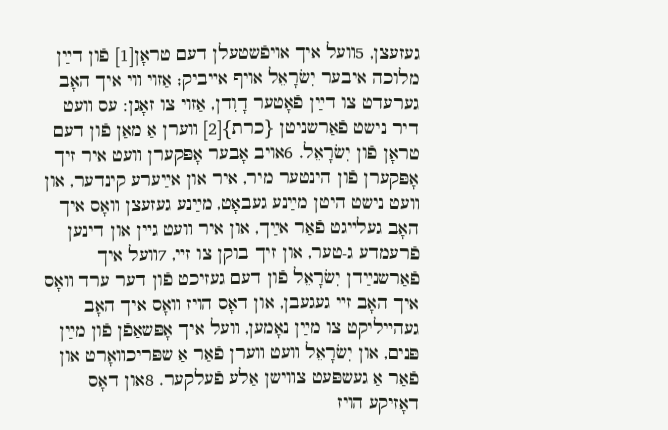געזעצן, 5װעל איך אױפֿשטעלן דעם טראָן[1] פֿון דײַן מלוכה איבער יִשׂרָאֵל אױף אײביק; אַזױ װי איך האָב גערעדט צו דײַן פֿאָטער דָוִדן, אַזױ צו זאָגן: עס װעט דיר נישט פֿאַרשניטן {כרת}[2] װערן אַ מאַן פֿון דעם טראָן פֿון יִשׂרָאֵל. 6אױב אָבער אָפּקערן װעט איר זיך אָפּקערן פֿון הינטער מיר, איר און אײַערע קינדער, און װעט נישט היטן מײַנע געבאָט, מײַנע געזעצן װאָס איך האָב געלײגט פֿאַר אײַך, און איר װעט גײן און דינען פֿרעמדע ג‑טער, און זיך בוקן צו זײ, 7װעל איך פֿאַרשנײַדן יִשׂרָאֵל פֿון דעם געזיכט פֿון דער ערד װאָס איך האָב זײ געגעבן, און דאָס הױז װאָס איך האָב געהײליקט צו מײַן נאָמען, װעל איך אָפּשאַפֿן פֿון מײַן פּנים, און יִשׂרָאֵל װעט װערן פֿאַר אַ שפּריכװאָרט און פֿאַר אַ געשפּעט צװישן אַלע פֿעלקער. 8און דאָס דאָזיקע הױז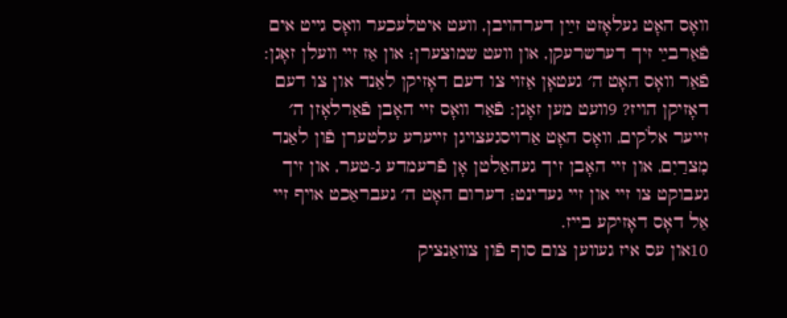װאָס האָט געלאָזט זײַן דערהױבן, װעט איטלעכער װאָס גײט אים פֿאַרבײַ זיך דערשרעקן, און װעט שמוצערן; און אַז זײ װעלן זאָגן: פֿאַר װאָס האָט ה׳ געטאָן אַזױ צו דעם דאָזיקן לאַנד און צו דעם דאָזיקן הױז? 9װעט מען זאָגן: פֿאַר װאָס זײ האָבן פֿאַרלאָזן ה׳ זײער אלֹקים, װאָס האָט אַרױסגעצױגן זײערע עלטערן פֿון לאַנד מִצרַיִם, און זײ האָבן זיך געהאַלטן אָן פֿרעמדע ג‑טער, און זיך געבוקט צו זײ און זײ געדינט; דערום האָט ה׳ געבראַכט אױף זײ אַל דאָס דאָזיקע בײז.
10און עס איז געװען צום סוף פֿון צװאַנציק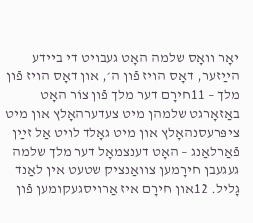יאָר װאָס שלמה האָט געבױט די בײדע הײַזער, דאָס הױז פֿון ה׳, און דאָס הױז פֿון מלך – 11חירָם דער מלך פֿון צוֹר האָט באַזאָרגט שלמהן מיט צעדערהאָלץ און מיט ציפּרעסנהאָלץ און מיט גאָלד לױט אַל זײַן פֿאַרלאַנג – האָט דענצמאָל דער מלך שלמה געגעבן חירָמען צװאַנציק שטעט אין לאַנד גָליל. 12און חירָם איז אַרױסגעקומען פֿון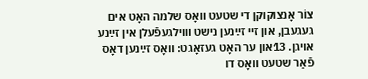צוֹר אָנצוקוקן די שטעט װאָס שלמה האָט אים געגעבן, און זײ זײַנען נישט װױלגעפֿעלן אין זײַנע אױגן. 13און ער האָט געזאָגט: װאָס זײַנען דאָס פֿאַר שטעט װאָס דו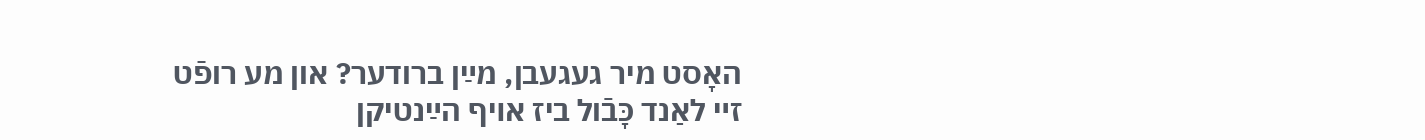האָסט מיר געגעבן, מײַן ברודער? און מע רופֿט זײ לאַנד כָּבֿול ביז אױף הײַנטיקן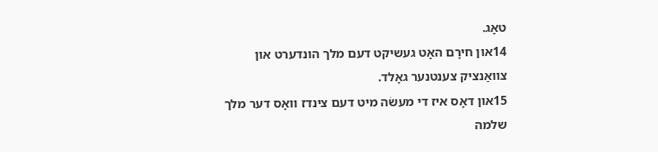טאָג.
14און חירָם האָט געשיקט דעם מלך הונדערט און צװאַנציק צענטנער גאָלד.
15און דאָס איז די מעשׂה מיט דעם צינדז װאָס דער מלך שלמה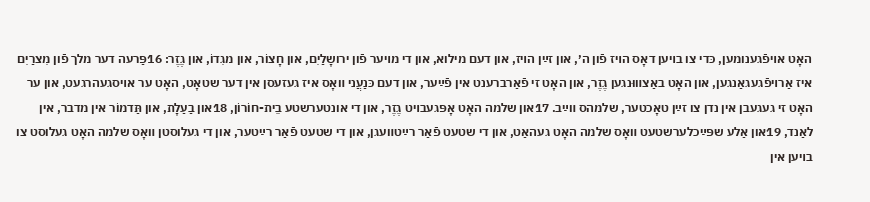האָט אױפֿגענומען, כּדי צו בױען דאָס הױז פֿון ה׳, און זײַן הױז, און דעם מילוא, און די מױער פֿון ירושָלַיִם, און חָצוֹר, און מגִדוֹ, און גֶזֶר: 16פַּרעה דער מלך פֿון מִצרַיִם איז אַרױפֿגעגאַנגען, און האָט באַצװוּנגען גֶזֶר, און האָט זי פֿאַרברענט אין פֿײַער, און דעם כּנַעֲני װאָס איז געזעסן אין דער שטאָט, האָט ער אױסגעהרגעט, און ער האָט זי געגעבן אין נדן צו זײַן טאָכטער, שלמהס װײַב. 17און שלמה האָט אָפּגעבױט גֶזֶר, און די אונטערשטע בֵית-חוֹרוֹן, 18און בַעַלָת, און תַּדמוֹר אין מדבר, אין לאַנד, 19און אַלע שפּײַכלערשטעט װאָס שלמה האָט געהאַט, און די שטעט פֿאַר רײַטװעגן, און די שטעט פֿאַר רײַטער, און די געלוסטן װאָס שלמה האָט געלוסט צו בױען אין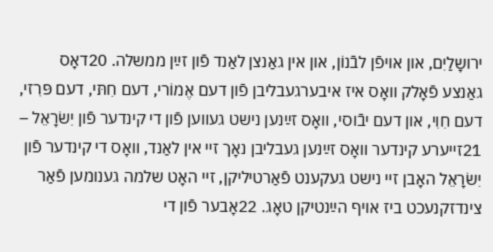ירושָלַיִם, און אױפֿן לבֿנוֹן, און אין גאַנצן לאַנד פֿון זײַן ממשלה. 20דאָס גאַנצע פֿאָלק װאָס איז איבערגעבליבן פֿון דעם אֶמוֹרי, דעם חִתּי, דעם פּרִזי, דעם חִוִי, און דעם יבֿוסי, װאָס זײַנען נישט געװען פֿון די קינדער פֿון יִשׂרָאֵל – 21זײערע קינדער װאָס זײַנען געבליבן נאָך זײ אין לאַנד, װאָס די קינדער פֿון יִשׂרָאֵל האָבן זײ נישט געקענט פֿאַרטיליקן, זײ האָט שלמה גענומען פֿאַר צינדזקנעכט ביז אױף הײַנטיקן טאָג. 22אָבער פֿון די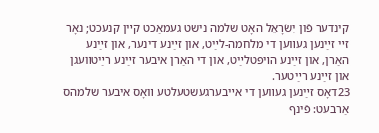קינדער פֿון יִשׂרָאֵל האָט שלמה נישט געמאַכט קײן קנעכט; נאָר זײ זײַנען געװען די מלחמה-לײַט, און זײַנע דינער, און זײַנע האַרן, און זײַנע הױפּטלײַט, און די האַרן איבער זײַנע רײַטװעגן און זײַנע רײַטער.
23דאָס זײַנען געװען די אײבערגעשטעלטע װאָס איבער שלמהס אַרבעט: פֿינף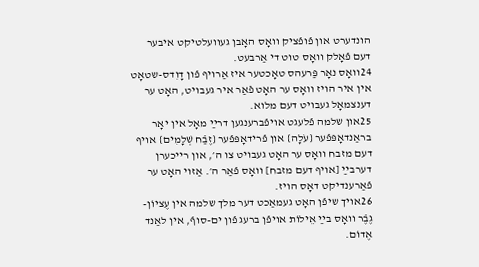הונדערט און פֿופֿציק װאָס האָבן געװעלטיקט איבער דעם פֿאָלק װאָס טוט די אַרבעט.
24װאָס נאָר פַּרעהס טאָכטער איז אַרױף פֿון דָוִדס-שטאָט אין איר הױז װאָס ער האָט פֿאַר איר געבױט, האָט ער דענצמאָל געבױט דעם מלוא.
25און שלמה פֿלעגט אױפֿברענגען דרײַ מאָל אין יאָר בראַנדאָפּפֿער {עֹלָה} און פֿרידאָפּפֿער {זֶבַֿח שְׁלָמִים} אױף דעם מזבח װאָס ער האָט געבױט צו ה׳, און רײכערן דערבײַ [אױף דעם מזבח] װאָס פֿאַר ה׳. אַזױ האָט ער פֿאַרענדיקט דאָס הױז.
26אױך שיפֿן האָט געמאַכט דער מלך שלמה אין עֶציוֹן-גֶבֶֿר װאָס בײַ אֵילוֹת אױפֿן ברעג פֿון ים-סוףֿ, אין לאַנד אֶדוֹם.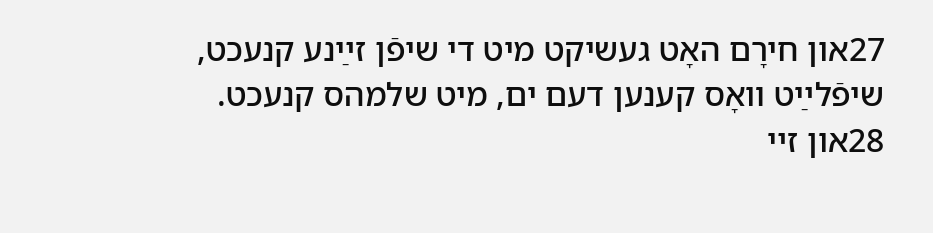27און חירָם האָט געשיקט מיט די שיפֿן זײַנע קנעכט, שיפֿלײַט װאָס קענען דעם ים, מיט שלמהס קנעכט. 28און זײ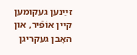זײַנען געקומען קײן אוֹפֿיר, און האָבן געקריגן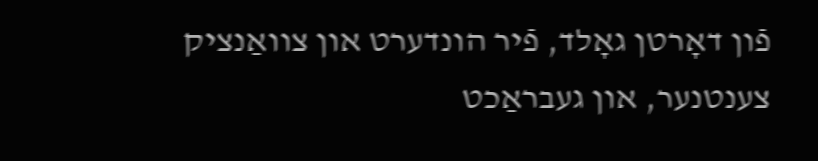פֿון דאָרטן גאָלד, פֿיר הונדערט און צװאַנציק צענטנער, און געבראַכט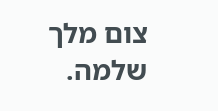צום מלך שלמה.